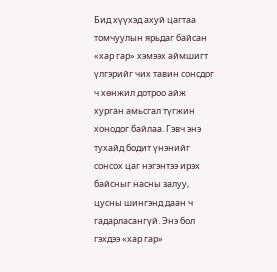Бид хүүхэд ахуй цагтаа томчуулын ярьдаг байсан «хар гар» хэмээх аймшигт үлгэрийг чих тавин сонсдог ч хөнжил дотроо айж хурган амьсгал түгжин хонодог байлаа. Гэвч энэ тухайд бодит үнэнийг сонсох цаг нэгэнтээ ирэх байсныг насны залуу, цусны шингэнд даан ч гадарласангүй. Энэ бол гэхдээ «хар гар»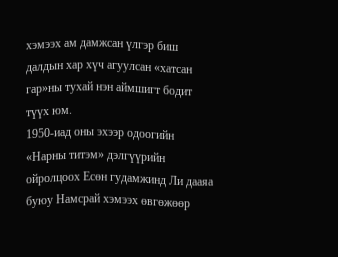хэмээх ам дамжсан үлгэр биш далдын хар хүч агуулсан «хатсан гар»ны тухай нэн аймшигт бодит түүх юм.
1950-иад оны эхээр одоогийн «Нарны титэм» дэлгүүрийн ойролцоох Есөн гудамжинд Ли дааяа буюу Намсрай хэмээх өвгөжөөр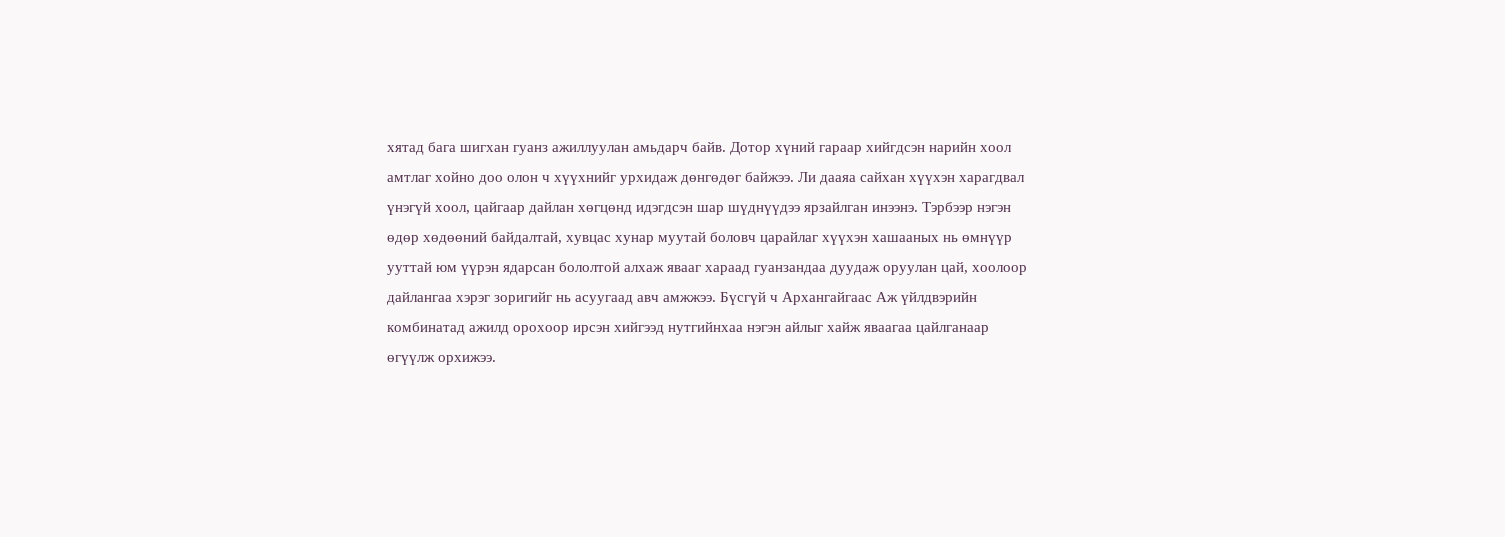хятад бага шигхан гуанз ажиллуулан амьдарч байв. Дотор хүний гараар хийгдсэн нарийн хоол амтлаг хойно доо олон ч хүүхнийг урхидаж дөнгөдөг байжээ. Ли дааяа сайхан хүүхэн харагдвал үнэгүй хоол, цайгаар дайлан хөгцөнд идэгдсэн шар шүднүүдээ ярзайлган инээнэ. Тэрбээр нэгэн өдөр хөдөөний байдалтай, хувцас хунар муутай боловч царайлаг хүүхэн хашааных нь өмнүүр ууттай юм үүрэн ядарсан бололтой алхаж явааг хараад гуанзандаа дуудаж оруулан цай, хоолоор дайлангаа хэрэг зоригийг нь асуугаад авч амжжээ. Бүсгүй ч Архангайгаас Аж үйлдвэрийн комбинатад ажилд орохоор ирсэн хийгээд нутгийнхаа нэгэн айлыг хайж яваагаа цайлганаар өгүүлж орхижээ.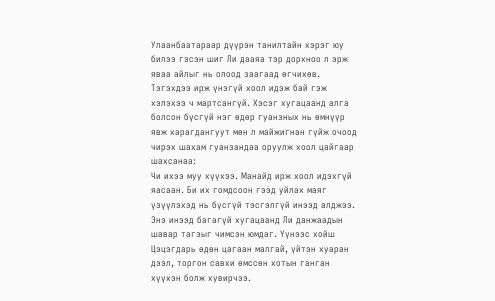Улаанбаатараар дүүрэн танилтайн хэрэг юу билээ гэсэн шиг Ли дааяа тэр дорхноо л эрж яваа айлыг нь олоод заагаад өгчихөв. Тэгэхдээ ирж үнэгүй хоол идэж бай гэж хэлэхээ ч мартсангүй. Хэсэг хугацаанд алга болсон бүсгүй нэг өдөр гуанзных нь өмнүүр явж харагдангуут мөн л майжигнан гүйж очоод чирэх шахам гуанзандаа оруулж хоол цайгаар шахсанаа:
Чи ихээ муу хүүхээ. Манайд ирж хоол идэхгүй яасаан. Би их гомдсоон гээд уйлах маяг үзүүлэхэд нь бүсгүй тэсгэлгүй инээд алджээ. Энэ инээд багагүй хугацаанд Ли данжаадын шавар тагзыг чимсэн юмдаг. Үүнээс хойш Цэцэгдарь өдөн цагаан малгай, үйтэн хуаран дээл, торгон савхи өмссөн хотын ганган хүүхэн болж хувирчээ.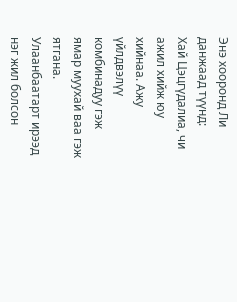Энэ хооронд Ли данжаад түүнд:
Хай Цэцгүдалиа, чи ажил хийж юу хийнаа. Ажу үйлдвэлүү комбинадуу гэж ямар муухай ваа гэж ятгана. Улаанбаатарт ирээд нэг жил болсон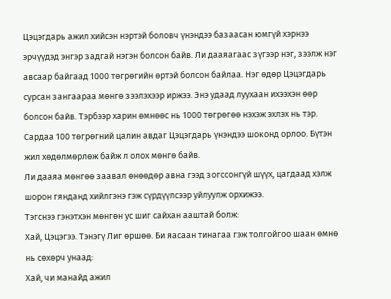Цэцэгдарь ажил хийсэн нэртэй боловч үнэндээ базаасан юмгүй хэрнээ эрчүүдэд энгэр задгай нэгэн болсон байв. Ли дааяагаас зүгээр нэг, зээлж нэг авсаар байгаад 1000 төгрөгийн өртэй болсон байлаа. Нэг өдөр Цэцэгдарь сурсан зангаараа мөнгө зээлэхээр иржээ. Энэ удаад луухаан ихээхэн өөр болсон байв. Тэрбээр харин өмнөөс нь 1000 төгрөгөө нэхэж эхлэх нь тэр. Сардаа 100 төгрөгний цалин авдаг Цэцэгдарь үнэндээ шоконд орлоо. Бүтэн жил хөдөлмөрлөж байж л олох мөнгө байв.
Ли дааяа мөнгөө заавал өнөөдөр авна гээд зогссонгүй шүүх, цагдаад хэлж шорон гянданд хийлгэнэ гэж сүрдүүлсээр уйлуулж орхижээ.
Тэгснээ гэнэтхэн мөнгөн ус шиг сайхан ааштай болж:
Хай, Цэцэгээ. Тэнэгү Лиг өршөө. Би яасаан тинагаа гэж толгойгоо шаан өмнө нь сөхөрч унаад:
Хай, чи манайд ажил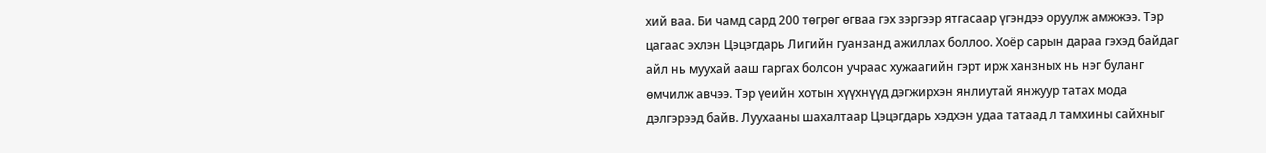хий ваа. Би чамд сард 200 төгрөг өгваа гэх зэргээр ятгасаар үгэндээ оруулж амжжээ. Тэр цагаас эхлэн Цэцэгдарь Лигийн гуанзанд ажиллах боллоо. Хоёр сарын дараа гэхэд байдаг айл нь муухай ааш гаргах болсон учраас хужаагийн гэрт ирж ханзных нь нэг буланг өмчилж авчээ. Тэр үеийн хотын хүүхнүүд дэгжирхэн янлиутай янжуур татах мода дэлгэрээд байв. Луухааны шахалтаар Цэцэгдарь хэдхэн удаа татаад л тамхины сайхныг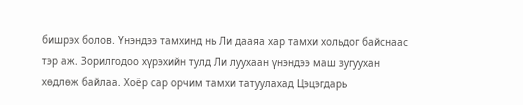бишрэх болов. Үнэндээ тамхинд нь Ли дааяа хар тамхи хольдог байснаас тэр аж. Зорилгодоо хүрэхийн тулд Ли луухаан үнэндээ маш зугуухан хөдлөж байлаа. Хоёр сар орчим тамхи татуулахад Цэцэгдарь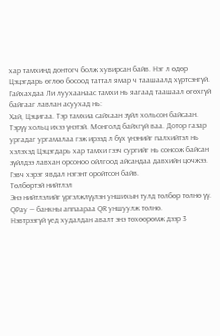хар тамхинд донтогч болж хувирсан байв. Нэг л өдөр Цэцэгдарь өглөө босоод таттал ямар ч таашаалд хүртсэнгүй. Гайхахдаа Ли луухаанаас тамхи нь яагаад таашаал өгөхгүй байгааг лавлан асуухад нь:
Хай, Цэцигаа. Тэр тамхиа сайхаан зүйл хольсон байсаан. Тэрүү хольц ихээ үнэтэй. Монголд байхгүй ваа. Дотор газар ургадаг ургамалаа гэж ирээд л бүх үнэнийг палхийтэл нь хэлэхэд Цэцэгдарь хар тамхи гээч сургийг нь сонсож байсан зүйлдээ лавхан орсоноо ойлгоод айсандаа давхийн цочжээ. Гэвч хэрэг явдал нэгэнт оройтсон байв.
Төлбөртэй нийтлэл
Энэ нийтлэлийг үргэлжлүүлэн уншихын тулд төлбөр төлнө үү.
QPay — банкны аппаараа QR уншуулж төлнө.
Нэвтрээгүй үед худалдан авалт энэ төхөөрөмж дээр 3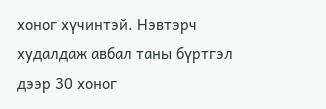хоног хүчинтэй. Нэвтэрч худалдаж авбал таны бүртгэл дээр 30 хоног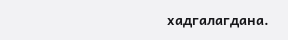хадгалагдана.